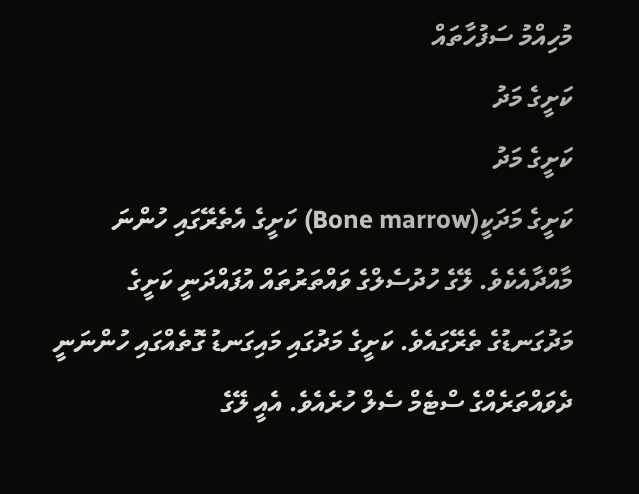މުހިއްމު ސަފުހާތައް
ކަށީގެ މަދު
ކަށީގެ މަދު
ކަށީގެ މަދަކީ(Bone marrow) ކަށީގެ އެތެރޭގައި ހުންނަ މާއްދާއެކެވެ. ލޭގެ ހުދުސެލްގެ ވައްތަރުތައް އުފައްދަނީ ކަށީގެ މަދުގަނޑުގެ ތެރޭގައެވެ. ކަށީގެ މަދުގައި މައިގަނޑު ގޮތެއްގައި ހުންނަނީ ދެވައްތަރެއްގެ ސްޓެމް ސެލް ހުރެއެވެ. އެއީ ލޭގެ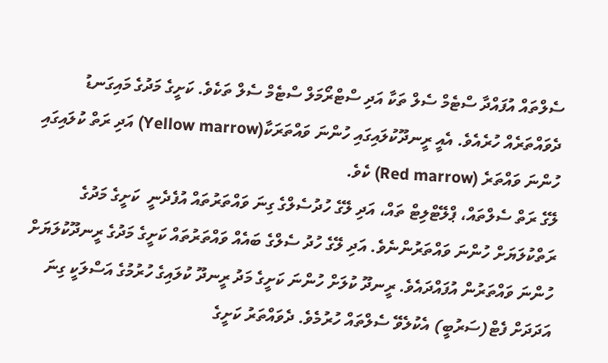ސެލްތައް އުފައްދާ ސްޓެމް ސެލް ތަކާ އަދި ސްޓްރޯމަލް ސްޓެމް ސެލް ތަކެވެ. ކަށީގެ މަދުގެ މައިގަނޑު ދެވައްތަރެއް ހުރެއެވެ. އެއީ ރީނދޫކުލައިގައި ހުންނަ ވައްތަރަކާ(Yellow marrow) އަދި ރަތް ކުލައިގައި ހުންނަ ވައްތަރެ (Red marrow) ކެވެ.
ލޭގެ ރަތް ސެލްތައް، ޕްލޭޓްލިޓް ތައް، އަދި ލޭގެ ހުދުސެލްގެ ގިނަ ވައްތަރުތައް އުފެދެނީ  ކަށީގެ މަދުގެ ރަތްކުލަޔަށް ހުންނަ ވައްތަރުންނެވެ. އަދި ލޭގެ ހުދު ސެލްގެ ބައެއް ވައްތަރުތައް ކަށީގެ މަދުގެ ރީނދޫކުލަޔަށް ހުންނަ ވައްތަރުން އުފައްދައެވެ. ރީނދޫ ކުލަށް ހުންނަ ކަށީގެ މަދު ރީނދޫ ކުލައިގެ ހުރުމުގެ އަސްލަކީ ގިނަ އަދަދަށް ފެޓް(ސަރުބީ) އެކުލެވޭ ސެލްތައް ހުރުމެވެ. ދެވައްތަރު ކަށީގެ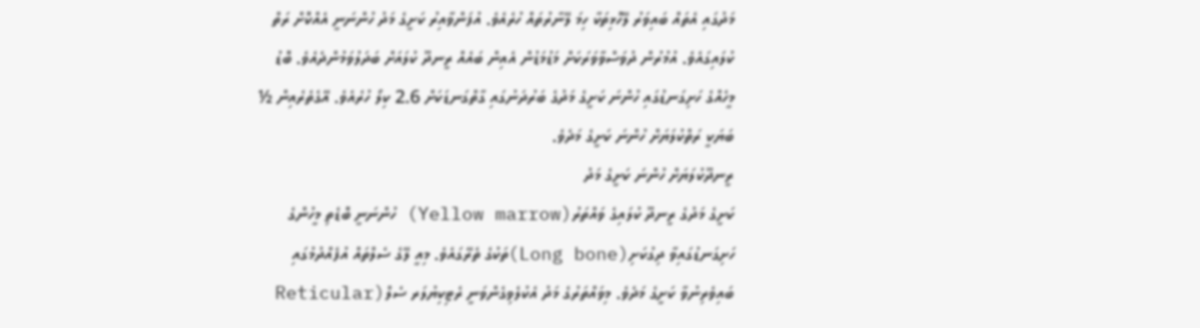މަދުގައި އެތައް ބައިވަރު ލޭހޮޅިތަކާ ހިމަ ލޭނާރުތައް ހުރެއެވެ. އުފަންވާއިރު ކަށީގެ މަދު ހުންނަނީ އެއްކޮށް ރަތް ކުލައިގައެވެ. އުމުރުން ދުވަސްވާވަރަކަށް މަޑުމަޑުން އެއިން ބައެއް ރީނދޫ ކުލައަށް ބަދަލުވަމުންދެއެވެ. ބޮޑު މީހެއްގެ ހަށިގަނޑުގައި ހުންނަ ކަށީގެ މަދުގެ ބަރުދަނުގައި ގާތްގަނޑަކަށް 2.6 ކިލޯ ހުރެއެވެ. އޭގެތެރެއިން ½ ބަޔަކީ ރަތްކުލަޔަށް ހުންނަ ކަށީގެ މަދެވެ.
ރީނދޫކުލަޔަށް ހުންނަ ކަށީގެ މަދު
ކަށީގެ މަދުގެ ރީނދޫ ކުލައިގެ ވައްތަރު(Yellow marrow) ހުންނަނީ ބޮޑެތި މީހުންގެ ހަށިގަނޑުގައިވާ ދިގުކަށި(Long bone)ތަކުގެ ތެރޭގައެވެ. މިއީ ލޭގެ ސެލްތައް އުފެއްދުމުގައި ބައިވެރިނުވާ ކަށީގެ މަދެވެ. މިވައްތަރުގެ މަދު އެކުލެވިގެންވަނީ ރެޓިކިޔުލަރ ސެލް(Reticular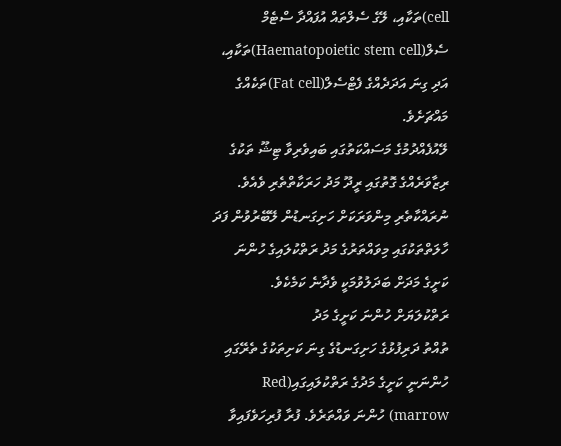cell)ތަކާއި، ލޭގެ ސެލްތައް އުފައްދާ ސްޓެމް ސެލް(Haematopoietic stem cell)ތަކާއި، އަދި ގިނަ އަދަދެއްގެ ފެޓްސެލް(Fat cell)ތަކެއްގެ މައްޗަށެވެ.
ލޭއުފެއްދުމުގެ މަސައްކަތުގައި ބައިވެރިވާ ޓިޝޫ ތަކުގެ ރިޒާވަރެއްގެ ގޮތުގައި ރީދޫ މަދު ހަރަކާތްތެރި ވެއެވެ. ނުރައްކާތެރި މިންވަރަކަށް ހަށިގަނޑުން ލޭބޭރުވުން ފަދަ ހާލަތްތަކުގައި މިވައްތަރުގެ މަދު ރަތްކުލައިގެ ހުންނަ ކަށީގެ މަދަށް ބަދަލުވުމަކީ ވެދާނެ ކަމެކެވެ.
ރަތްކުލަޔަށް ހުންނަ ކަށީގެ މަދު
ތުއްތު ދަރިފުޅުގެ ހަށިގަނޑުގެ ގިނަ ކަށިތަކުގެ ތެރޭގައި ހުންނަނީ ކަށީގެ މަދުގެ ރަތްކުލައިގައި(Red marrow) ހުންނަ ވައްތަރެވެ. ފުރާ ފުރިހަވެފައިވާ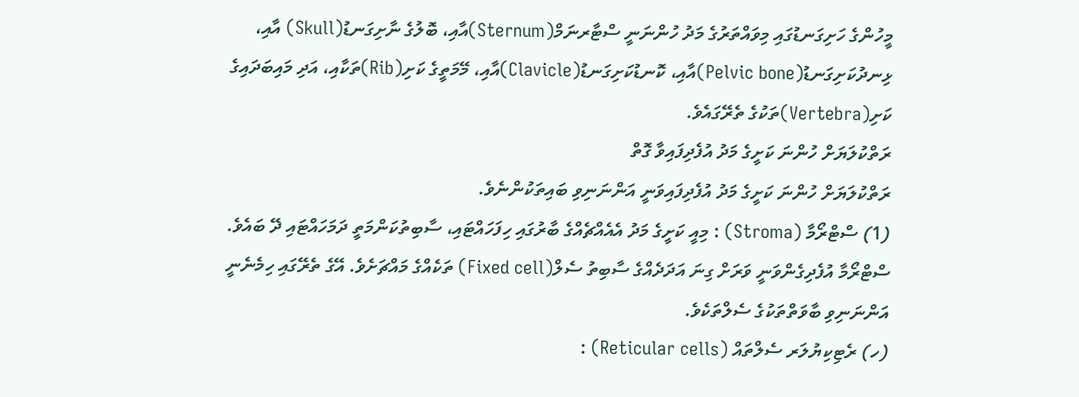މީހުންގެ ހަށިގަނޑުގައި މިވައްތަރުގެ މަދު ހުންނަނީ ސްޓާރނަމް(Sternum)އާއި، ބޮލުގެ ނާށިގަނޑު(Skull) އާއި، ޅިނދުކަށިގަނޑު(Pelvic bone)އާއި، ކޮނޑުކަށިގަނޑު(Clavicle)އާއި، މޭމަތީގެ ކަށި(Rib)ތަކާއި، އަދި މައިބަދައިގެ ކަށި(Vertebra)ތަކުގެ ތެރޭގައެވެ.
ރަތްކުލަޔަށް ހުންނަ ކަށީގެ މަދު އުފެދިފައިވާ ގޮތް
ރަތްކުލަޔަށް ހުންނަ ކަށީގެ މަދު އުފެދިފައިވަނީ އަންނަނިވި ބައިތަކުންނެވެ.
(1) ސްޓްރޯމާ (Stroma) : މިއީ ކަށީގެ މަދު އެއެއްޗެއްގެ ބާރުގައި ހިފަހައްޓައި، ސާބިތުކަންމަތީ ދަމަހައްޓައި ދޭ ބައެވެ. ސްޓްރޯމާ އުފެދިގެންވަނީ ވަރަށް ގިނަ އަދަދެއްގެ ސާބިތު ސެލް(Fixed cell) ތަކެއްގެ މައްޗަށެވެ. އޭގެ ތެރޭގައި ހިމެނެނީ އަންނަނިވި ބާވަތްތަކުގެ ސެލްތަކެވެ.
(ހ) ރެޓިކިޔުލަރ ސެލްތައް (Reticular cells) :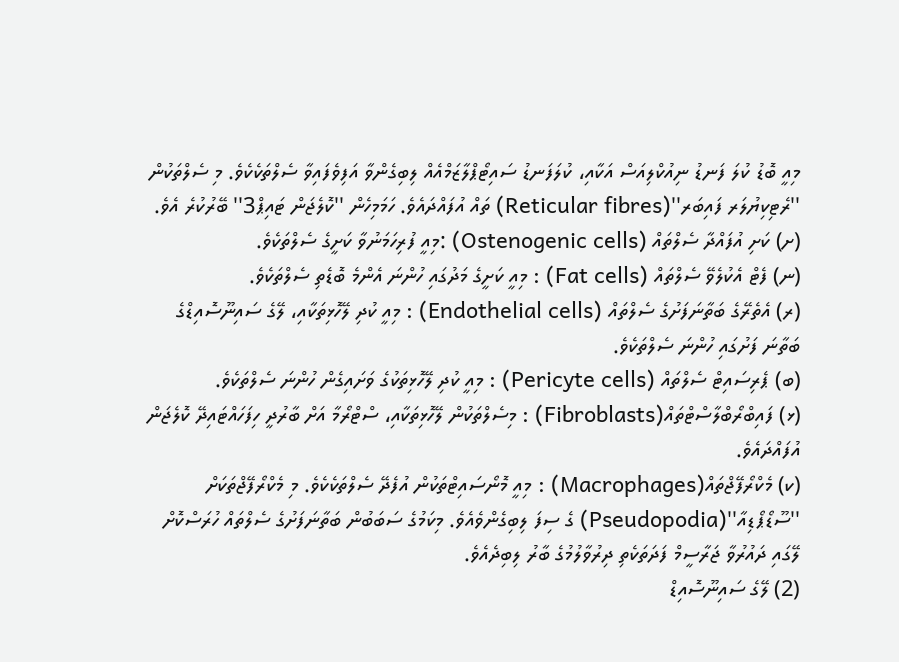މިއީ ބޮޑު ކުލަ ފަނޑު ނިއުކްލިއަސް އަކާއި، ކުލަފަނޑު ސައިޓޯޕްލާޒަމްއެއް ލިބިގެންވާ އަފިވެފައިވާ ސެލްތަކެކެވެ. މި ސެލްތަކުން ''ރެޓިކިޔުލަރ ފައިބަރ''(Reticular fibres) ތައް އުފައްދައެވެ. ހަމަމިހެން ''ކޮލެޖަން ޓައިޕް3'' ބޭރުކުރެ އެވެ.
(ށ) ކަށި އުފައްދާ ސެލްތައް (Ostenogenic cells) :މިއީ ފުރިހަމަނުވާ ކަށީގެ ސެލްތަކެވެ.
(ނ) ފެޓް އެކުލެވޭ ސެލްތައް (Fat cells) : މިއީ ކަށީގެ މަދުގައި ހުންނަ އެންމެ ބޮޑެތި ސެލްތަކެވެ.
(ރ) އެތެރޭގެ ބަތާނަފަށުގެ ސެލްތައް (Endothelial cells) : މިއީ ކުދި ލޭހޮޅިތަކާއި، ލޭގެ ސައިނޫސޮއިޑްގެ ބަތާނަ ފަށުގައި ހުންނަ ސެލްތަކެވެ.
(ބ) ޕެރިސައިޓް ސެލްތައް (Pericyte cells) : މިއީ ކުދި ލޭހޮޅިތަކުގެ ވަށައިގެން ހުންނަ ސެލްތަކެވެ.
(ޅ) ފައިބްރޯބްލާސްޓްތައް(Fibroblasts) : މިސެލްތަކުން ލޭހޮޅިތަކާއި، ސްޓްރޯމާ އަށް ބާރުދީ ހިފަހައްޓައިދޭ ކޮލެޖަން އުފައްދައެވެ.
(ކ) މެކްރޯފޭޖްތައް(Macrophages) : މިއީ މޮނޯސައިޓްތަކުން އުފެދޭ ސެލްތަކެކެވެ. މި މެކްރޯފޭޖްތަކަށް ''ސޫޑޯޕޯޑިއާ''(Pseudopodia) ގެ ސިފަ ލިބިގެންވެއެވެ. މިކަމުގެ ސަބަބުން ބަތާނަފަށުގެ ސެލްތައް ހުރަސްކޮށް ލޭގައި ދައުރުވާ ޖަރާސީމް ފަދަތަކެތި ދިރުވާލުމުގެ ބާރު ލިބިދެއެވެ.
(2) ލޭގެ ސައިނޫސޮއިޑް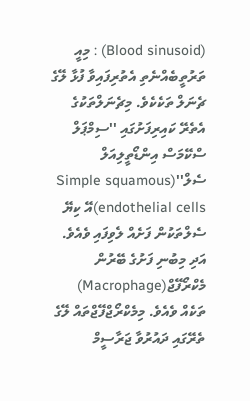(Blood sinusoid) : މިއީ ތަރުތީބެއްނެތި އެތުރިފައިވާ ފުޅާ ލޭގެ ޗެނަލް ތަކެކެވެ. މިޗެނަލްތަކުގެ އެތެރޭ ކައިރިފަށުގައި ''ސިމްޕަލް ސްކޭމަސް އިންޑޯތީލިއަލް ސެލް''(Simple squamous endothelial cells)އޭ ކިޔޭ ސެލްތަކުން ފަށެއް ލެވިފައި ވެއެވެ. އަދި މިބުނި ފަށުގެ ބޭރުން މެކްރޯފޭޖް(Macrophage) ތަކެއް ވެއެވެ. މިމެކްރޯޖްފޭޖްތައް ލޭގެ ތެރޭގައި ދައުރުވާ ޖަރާސީމް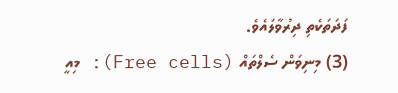ފަދަތަކެތި ދިރުވާލައެވެ.
(3) މިނިވަން ސެލްތައް (Free cells): މިއީ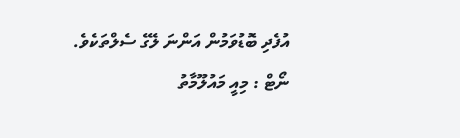އުފެދި ބޮޑުވަމުން އަންނަ ލޭގެ ސެލްތަކެވެ.
ނޯޓް : މިއީ މައުލޫމާތު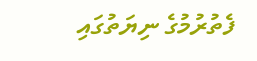ފެތުރުމުގެ ނިޔަތުގައި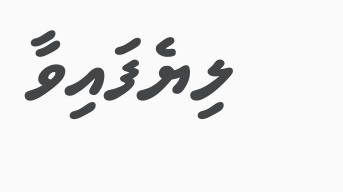ލިޔެފައިވާ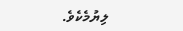ލިޔުމެކެވެ.